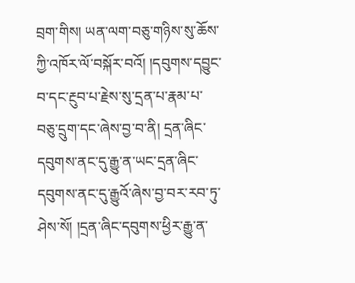བྲག་གིས། ཡན་ལག་བཅུ་གཉིས་སུ་ཆོས་ཀྱི་འཁོར་ལོ་བསྐོར་བའོ། །དབུགས་དབྱུང་བ་དང་རྔུབ་པ་རྗེས་སུ་དྲན་པ་རྣམ་པ་བཅུ་དྲུག་དང་ཞེས་བྱ་བ་ནི། དྲན་ཞིང་དབུགས་ནང་དུ་རྒྱུ་ན་ཡང་དྲན་ཞིང་དབུགས་ནང་དུ་རྒྱུའོ་ཞེས་བྱ་བར་རབ་ཏུ་ཤེས་སོ། །དྲན་ཞིང་དབུགས་ཕྱིར་རྒྱུ་ན་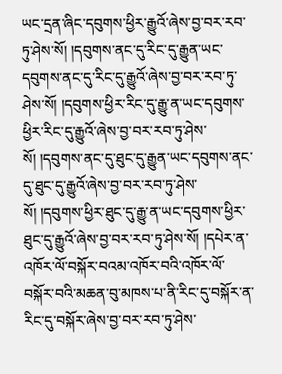ཡང་དྲན་ཞིང་དབུགས་ཕྱིར་རྒྱུའོ་ཞེས་བྱ་བར་རབ་ཏུ་ཤེས་སོ། །དབུགས་ནང་དུ་རིང་དུ་རྒྱུན་ཡང་དབུགས་ནང་དུ་རིང་དུ་རྒྱུའོ་ཞེས་བྱ་བར་རབ་ཏུ་ཤེས་སོ། །དབུགས་ཕྱིར་རིང་དུ་རྒྱུ་ན་ཡང་དབུགས་ཕྱིར་རིང་དུ་རྒྱུའོ་ཞེས་བྱ་བར་རབ་ཏུ་ཤེས་སོ། །དབུགས་ནང་དུ་ཐུང་དུ་རྒྱུན་ཡང་དབུགས་ནང་དུ་ཐུང་དུ་རྒྱུའོ་ཞེས་བྱ་བར་རབ་ཏུ་ཤེས་སོ། །དབུགས་ཕྱིར་ཐུང་དུ་རྒྱུ་ན་ཡང་དབུགས་ཕྱིར་ཐུང་དུ་རྒྱུའོ་ཞེས་བྱ་བར་རབ་ཏུ་ཤེས་སོ། །དཔེར་ན་འཁོར་ལོ་བསྐོར་བའམ་འཁོར་བའི་འཁོར་ལོ་བསྐོར་བའི་མཆན་བུ་མཁས་པ་ནི་རིང་དུ་བསྐོར་ན་རིང་དུ་བསྐོར་ཞེས་བྱ་བར་རབ་ཏུ་ཤེས་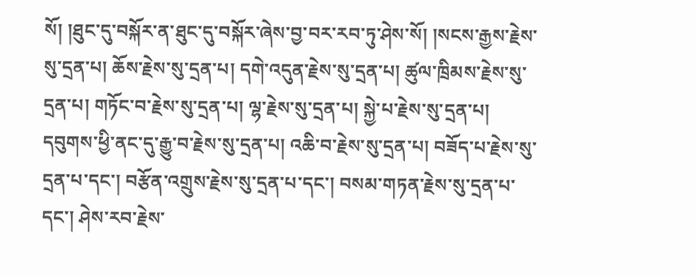སོ། །ཐུང་དུ་བསྐོར་ན་ཐུང་དུ་བསྐོར་ཞེས་བྱ་བར་རབ་ཏུ་ཤེས་སོ། །སངས་རྒྱས་རྗེས་སུ་དྲན་པ། ཆོས་རྗེས་སུ་དྲན་པ། དགེ་འདུན་རྗེས་སུ་དྲན་པ། ཚུལ་ཁྲིམས་རྗེས་སུ་དྲན་པ། གཏོང་བ་རྗེས་སུ་དྲན་པ། ལྷ་རྗེས་སུ་དྲན་པ། སྐྱེ་པ་རྗེས་སུ་དྲན་པ། དབུགས་ཕྱི་ནང་དུ་རྒྱུ་བ་རྗེས་སུ་དྲན་པ། འཆི་བ་རྗེས་སུ་དྲན་པ། བཟོད་པ་རྗེས་སུ་དྲན་པ་དང་། བརྩོན་འགྲུས་རྗེས་སུ་དྲན་པ་དང་། བསམ་གཏན་རྗེས་སུ་དྲན་པ་དང་། ཤེས་རབ་རྗེས་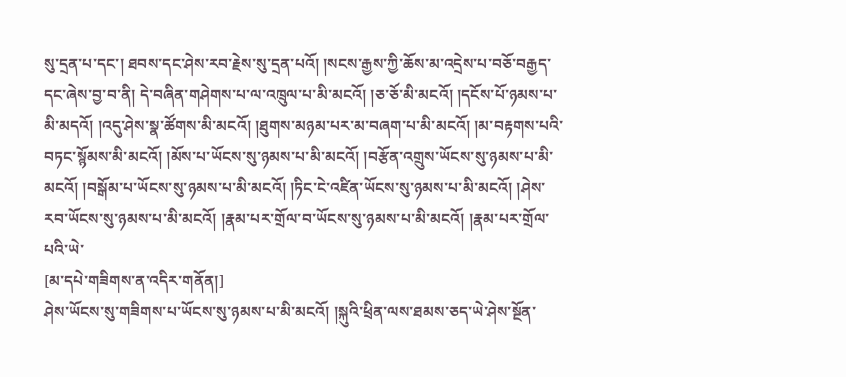སུ་དྲན་པ་དང་། ཐབས་དང་ཤེས་རབ་རྗེས་སུ་དྲན་པའོ། །སངས་རྒྱས་ཀྱི་ཆོས་མ་འདྲེས་པ་བཅོ་བརྒྱད་དང་ཞེས་བྱ་བ་ནི། དེ་བཞིན་གཤེགས་པ་ལ་འཁྲུལ་པ་མི་མངའོ། །ཅ་ཅོ་མི་མངའོ། །དངོས་པོ་ཉམས་པ་མི་མདའོ། །འདུ་ཤེས་སྣ་ཚོགས་མི་མངའོ། །ཐུགས་མཉམ་པར་མ་བཞག་པ་མི་མངའོ། །མ་བརྟགས་པའི་བཏང་སྙོམས་མི་མངའོ། །མོས་པ་ཡོངས་སུ་ཉམས་པ་མི་མངའོ། །བརྩོན་འགྲུས་ཡོངས་སུ་ཉམས་པ་མི་མངའོ། །བསྒོམ་པ་ཡོངས་སུ་ཉམས་པ་མི་མངའོ། །ཏིང་ངེ་འཛིན་ཡོངས་སུ་ཉམས་པ་མི་མངའོ། །ཤེས་རབ་ཡོངས་སུ་ཉམས་པ་མི་མངའོ། །རྣམ་པར་གྲོལ་བ་ཡོངས་སུ་ཉམས་པ་མི་མངའོ། །རྣམ་པར་གྲོལ་པའི་ཡེ་
[མ་དཔེ་གཟིགས་ན་འདིར་གནོན།]
ཤེས་ཡོངས་སུ་གཟིགས་པ་ཡོངས་སུ་ཉམས་པ་མི་མངའོ། །སྐུའི་ཕྲིན་ལས་ཐམས་ཅད་ཡེ་ཤེས་སྔོན་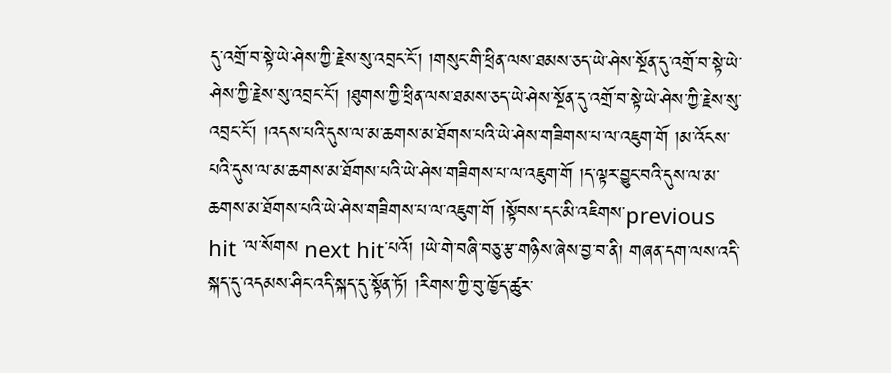དུ་འགྲོ་བ་སྟེ་ཡེ་ཤེས་ཀྱི་རྗེས་སུ་འབྲང་ངོ་། །གསུང་གི་ཕྲིན་ལས་ཐམས་ཅད་ཡེ་ཤེས་སྔོན་དུ་འགྲོ་བ་སྟེ་ཡེ་ཤེས་ཀྱི་རྗེས་སུ་འབྲང་ངོ་། །ཐུགས་ཀྱི་ཕྲིན་ལས་ཐམས་ཅད་ཡེ་ཤེས་སྔོན་དུ་འགྲོ་བ་སྟེ་ཡེ་ཤེས་ཀྱི་རྗེས་སུ་འབྲང་ངོ་། །འདས་པའི་དུས་ལ་མ་ཆགས་མ་ཐོགས་པའི་ཡེ་ཤེས་གཟིགས་པ་ལ་འཇུག་གོ །མ་འོངས་པའི་དུས་ལ་མ་ཆགས་མ་ཐོགས་པའི་ཡེ་ཤེས་གཟིགས་པ་ལ་འཇུག་གོ །ད་ལྟར་བྱུང་བའི་དུས་ལ་མ་ཆགས་མ་ཐོགས་པའི་ཡེ་ཤེས་གཟིགས་པ་ལ་འཇུག་གོ །སྟོབས་དང་མི་འཇིགས་previous hit ་ལ་སོགས next hit་པའོ། །ཡེ་གེ་བཞི་བཅུ་རྩ་གཉིས་ཞེས་བྱ་བ་ནི། གཞན་དག་ལས་འདི་སྐད་དུ་འདམས་ཤིང་འདི་སྐད་དུ་སྟོན་ཏོ། །རིགས་ཀྱི་བུ་ཁྱོད་ཚུར་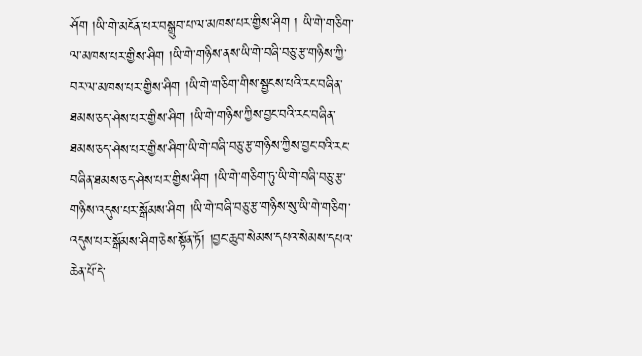ཤོག །ཡི་གེ་མངོན་པར་བསྒྲུབ་པ་ལ་མཁས་པར་གྱིས་ཤིག ། ཡི་གེ་གཅིག་ལ་མཁས་པར་གྱིས་ཤིག །ཡི་གེ་གཉིས་ནས་ཡི་གེ་བཞི་བཅུ་རྩ་གཉིས་ཀྱི་བར་ལ་མཁས་པར་གྱིས་ཤིག །ཡི་གེ་གཅིག་གིས་སྦྱངས་པའི་རང་བཞིན་ཐམས་ཅད་ཤེས་པར་གྱིས་ཤིག །ཡི་གེ་གཉིས་ཀྱིས་བྱང་བའི་རང་བཞིན་ཐམས་ཅད་ཤེས་པར་གྱིས་ཤིག་ཡི་གེ་བཞི་བཅུ་རྩ་གཉིས་ཀྱིས་བྱང་བའི་རང་བཞིན་ཐམས་ཅད་ཤེས་པར་གྱིས་ཤིག །ཡི་གེ་གཅིག་ཏུ་ཡི་གེ་བཞི་བཅུ་རྩ་གཉིས་འདུས་པར་སྒོམས་ཤིག །ཡི་གེ་བཞི་བཅུ་རྩ་གཉིས་སུ་ཡི་གེ་གཅིག་འདུས་པར་སྒོམས་ཤིག་ཅེས་སྟོན་ཏོ། །བྱང་ཆུབ་སེམས་དཔའ་སེམས་དཔའ་ཆེན་པོ་དེ་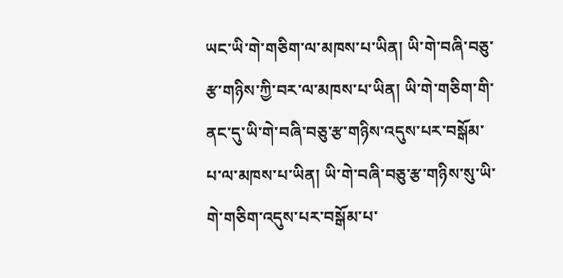ཡང་ཡི་གེ་གཅིག་ལ་མཁས་པ་ཡིན། ཡི་གེ་བཞི་བཅུ་རྩ་གཉིས་ཀྱི་བར་ལ་མཁས་པ་ཡིན། ཡི་གེ་གཅིག་གི་ནང་དུ་ཡི་གེ་བཞི་བཅུ་རྩ་གཉིས་འདུས་པར་བསྒོམ་པ་ལ་མཁས་པ་ཡིན། ཡི་གེ་བཞི་བཅུ་རྩ་གཉིས་སུ་ཡི་གེ་གཅིག་འདུས་པར་བསྒོམ་པ་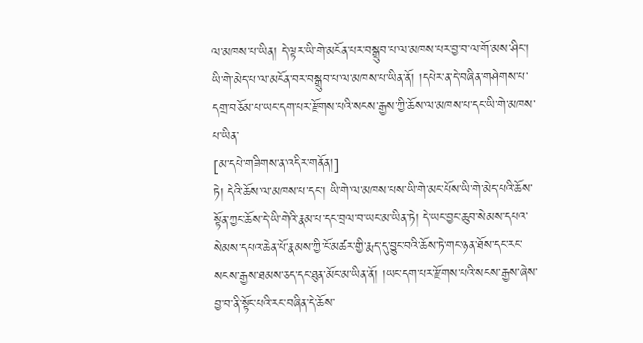ལ་མཁས་པ་ཡིན། དེ་ལྟར་ཡི་གེ་མངོན་པར་བསྒྲུབ་པ་ལ་མཁས་པར་བྱ་བ་ལ་གོ་མས་ཤིང་། ཡི་གེ་མེད་པ་ལ་མངོན་བར་བསྒྲུབ་པ་ལ་མཁས་པ་ཡིན་ནོ། །དཔེར་ན་དེ་བཞིན་གཤེགས་པ་དགྲ་བཅོམ་པ་ཡང་དག་པར་རྫོགས་པའི་སངས་རྒྱས་ཀྱི་ཆོས་ལ་མཁས་པ་དང་ཡི་གེ་མཁས་པ་ཡིན་
[མ་དཔེ་གཟིགས་ན་འདིར་གནོན།]
ཏེ། དེའི་ཆོས་ལ་མཁས་པ་དང་། ཡི་གེ་ལ་མཁས་པས་ཡི་གེ་མང་པོས་ཡི་གེ་མེད་པའི་ཆོས་སྟོན་ཀྱང་ཆོས་དེ་ཡི་གེའི་རྣམ་པ་དང་བྲལ་བ་ཡང་མ་ཡིན་ཏེ། དེ་ཡང་བྱང་ཆུབ་སེམས་དཔའ་སེམས་དཔའ་ཆེན་པོ་རྣམས་ཀྱི་ངོ་མཚར་གྱི་རྨད་དུ་བྱུང་བའི་ཆོས་ཏེ་གང་ཉན་ཐོས་དང་རང་སངས་རྒྱས་ཐམས་ཅད་དང་ཐུན་མོང་མ་ཡིན་ནོ། །ཡང་དག་པར་རྫོགས་པའི་སངས་རྒྱས་ཞེས་བྱ་བ་ནི་སྟོང་པའི་རང་བཞིན་དེ་ཆོས་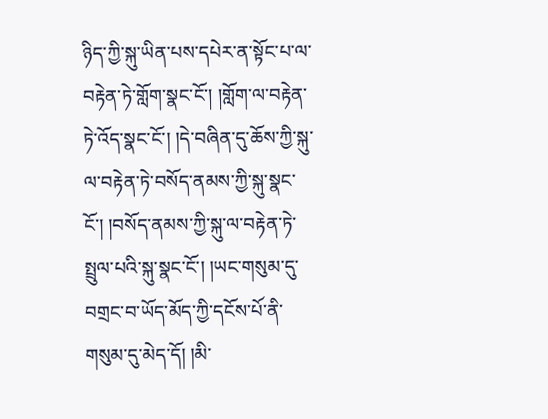ཉིད་ཀྱི་སྐུ་ཡིན་པས་དཔེར་ན་སྟོང་པ་ལ་བརྟེན་ཏེ་གློག་སྣང་ངོ་། །གློག་ལ་བརྟེན་ཏེ་འོད་སྣང་ངོ་། །དེ་བཞིན་དུ་ཆོས་ཀྱི་སྐུ་ལ་བརྟེན་ཏེ་བསོད་ནམས་ཀྱི་སྐུ་སྣང་ངོ་། །བསོད་ནམས་ཀྱི་སྐུ་ལ་བརྟེན་ཏེ་སྤྲུལ་པའི་སྐུ་སྣང་ངོ་། །ཡང་གསུམ་དུ་བགྲང་བ་ཡོད་མོད་ཀྱི་དངོས་པོ་ནི་གསུམ་དུ་མེད་དོ། །མི་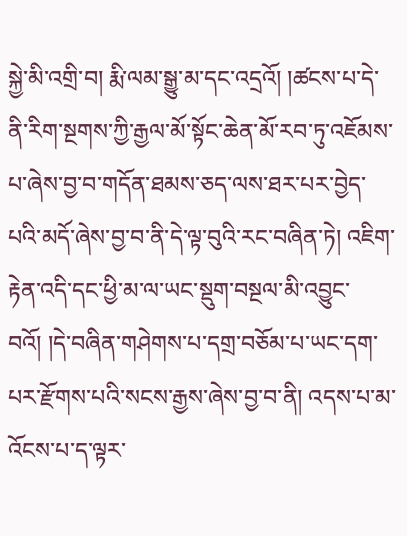སྐྱེ་མི་འགྲི་བ། རྨི་ལམ་སྒྱུ་མ་དང་འདྲའོ། །ཚངས་པ་དེ་ནི་རིག་སྔགས་ཀྱི་རྒྱལ་མོ་སྟོང་ཆེན་མོ་རབ་ཏུ་འཇོམས་པ་ཞེས་བྱ་བ་གདོན་ཐམས་ཅད་ལས་ཐར་པར་བྱེད་པའི་མདོ་ཞེས་བྱ་བ་ནི་དེ་ལྟ་བུའི་རང་བཞིན་ཏེ། འཇིག་རྟེན་འདི་དང་ཕྱི་མ་ལ་ཡང་སྡུག་བསྔལ་མི་འབྱུང་བའོ། །དེ་བཞིན་གཤེགས་པ་དགྲ་བཅོམ་པ་ཡང་དག་པར་རྫོགས་པའི་སངས་རྒྱས་ཞེས་བྱ་བ་ནི། འདས་པ་མ་འོངས་པ་ད་ལྟར་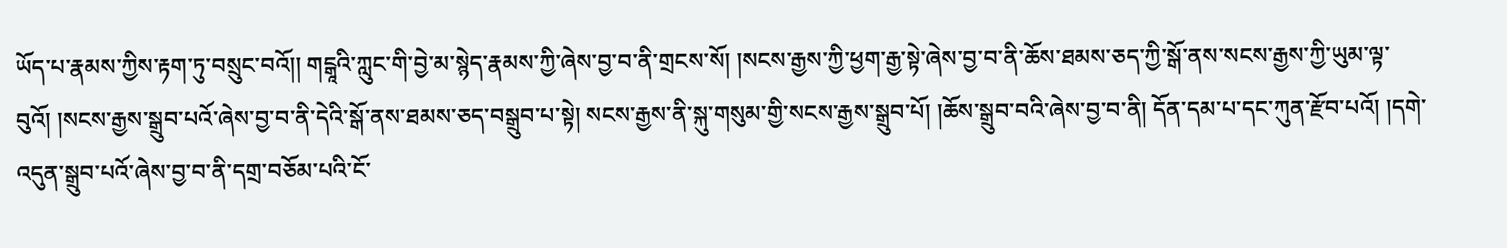ཡོད་པ་རྣམས་ཀྱིས་རྟག་ཏུ་བསྲུང་བའོ།། གངྒཱའི་ཀླུང་གི་བྱེ་མ་སྙེད་རྣམས་ཀྱི་ཞེས་བྱ་བ་ནི་གྲངས་སོ། །སངས་རྒྱས་ཀྱི་ཕྱག་རྒྱ་སྟེ་ཞེས་བྱ་བ་ནི་ཆོས་ཐམས་ཅད་ཀྱི་སྒོ་ནས་སངས་རྒྱས་ཀྱི་ཡུམ་ལྟ་བུའོ། །སངས་རྒྱས་སྒྲུབ་པའོ་ཞེས་བྱ་བ་ནི་དེའི་སྒོ་ནས་ཐམས་ཅད་བསྒྲུབ་པ་སྟེ། སངས་རྒྱས་ནི་སྐུ་གསུམ་གྱི་སངས་རྒྱས་སྒྲུབ་པོ། །ཆོས་སྒྲུབ་བའི་ཞེས་བྱ་བ་ནི། དོན་དམ་པ་དང་ཀུན་རྫོབ་པའོ། །དགེ་འདུན་སྒྲུབ་པའོ་ཞེས་བྱ་བ་ནི་དགྲ་བཅོམ་པའི་ངོ་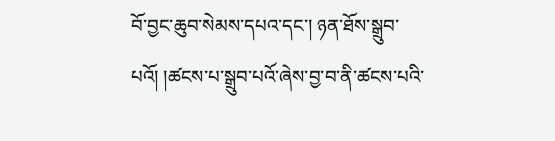བོ་བྱང་ཆུབ་སེམས་དཔའ་དང་། ཉན་ཐོས་སྒྲུབ་པའོ། །ཚངས་པ་སྒྲུབ་པའོ་ཞེས་བྱ་བ་ནི་ཚངས་པའི་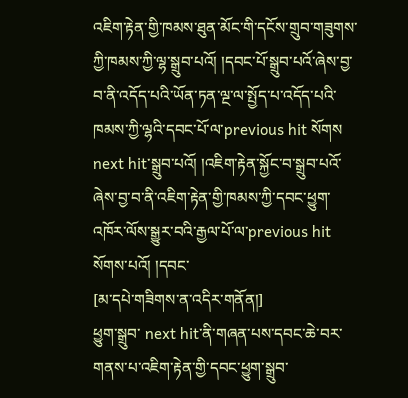འཇིག་རྟེན་གྱི་ཁམས་ཐུན་མོང་གི་དངོས་གྲུབ་གཟུགས་ཀྱི་ཁམས་ཀྱི་ལྷ་སྒྲུབ་པའོ། །དབང་པོ་སྒྲུབ་པའོ་ཞེས་བྱ་བ་ནི་འདོད་པའི་ཡོན་ཏན་ལྔ་ལ་སྤྱོད་པ་འདོད་པའི་ཁམས་ཀྱི་ལྷའི་དབང་པོ་ལ་previous hit སོགས next hit་སྒྲུབ་པའོ། །འཇིག་རྟེན་སྐྱོང་བ་སྒྲུབ་པའོ་ཞེས་བྱ་བ་ནི་འཇིག་རྟེན་གྱི་ཁམས་ཀྱི་དབང་ཕྱུག་འཁོར་ལོས་སྒྱུར་བའི་རྒྱལ་པོ་ལ་previous hit སོགས་པའོ། །དབང་
[མ་དཔེ་གཟིགས་ན་འདིར་གནོན།]
ཕྱུག་སྒྲུབ་ next hit་ནི་གཞན་པས་དབང་ཆེ་བར་གནས་པ་འཇིག་རྟེན་གྱི་དབང་ཕྱུག་སྒྲུབ་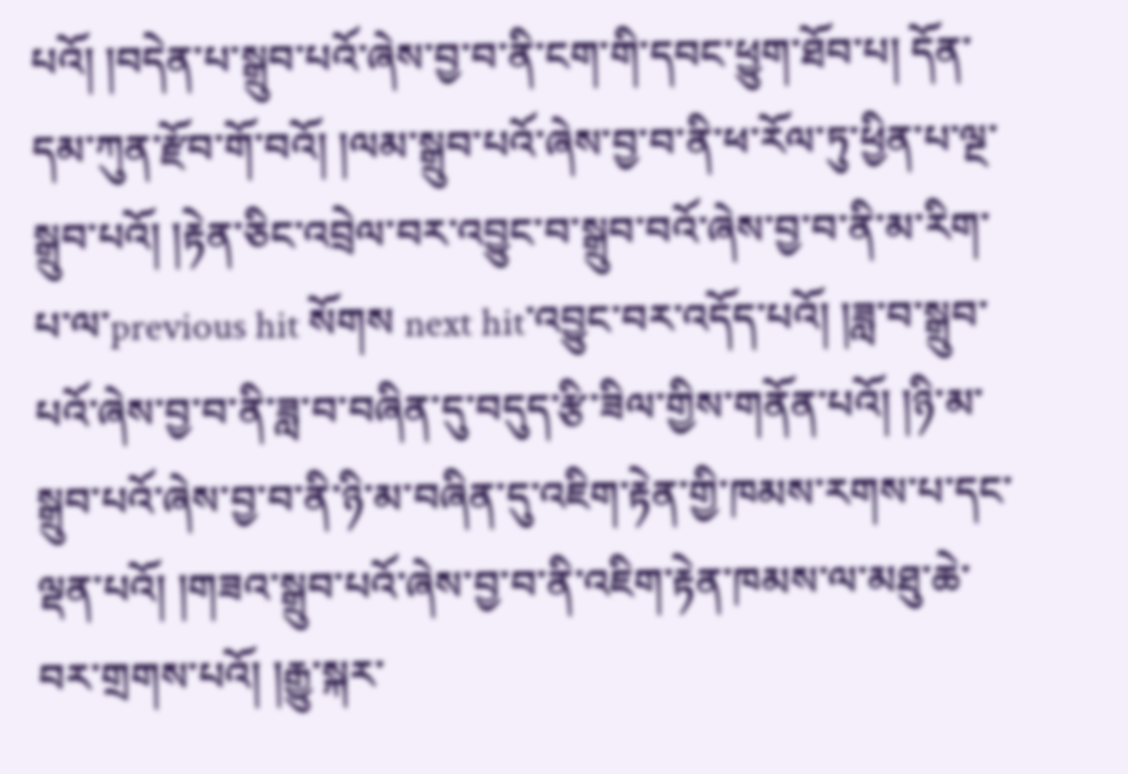པའོ། །བདེན་པ་སྒྲུབ་པའོ་ཞེས་བྱ་བ་ནི་ངག་གི་དབང་ཕྱུག་ཐོབ་པ། དོན་དམ་ཀུན་རྫོབ་གོ་བའོ། །ལམ་སྒྲུབ་པའོ་ཞེས་བྱ་བ་ནི་ཕ་རོལ་ཏུ་ཕྱིན་པ་ལྔ་སྒྲུབ་པའོ། །རྟེན་ཅིང་འབྲེལ་བར་འབྱུང་བ་སྒྲུབ་བའོ་ཞེས་བྱ་བ་ནི་མ་རིག་པ་ལ་previous hit སོགས next hit་འབྱུང་བར་འདོད་པའོ། །ཟླ་བ་སྒྲུབ་པའོ་ཞེས་བྱ་བ་ནི་ཟླ་བ་བཞིན་དུ་བདུད་རྩི་ཟིལ་གྱིས་གནོན་པའོ། །ཉི་མ་སྒྲུབ་པའོ་ཞེས་བྱ་བ་ནི་ཉི་མ་བཞིན་དུ་འཇིག་རྟེན་གྱི་ཁམས་རགས་པ་དང་ལྡན་པའོ། །གཟའ་སྒྲུབ་པའོ་ཞེས་བྱ་བ་ནི་འཇིག་རྟེན་ཁམས་ལ་མཐུ་ཆེ་བར་གྲགས་པའོ། །རྒྱུ་སྐར་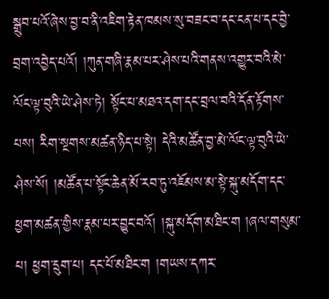སྒྲུབ་པའོ་ཞེས་བྱ་བ་ནི་འཇིག་རྟེན་ཁམས་སུ་བཟང་བ་དང་ངན་པ་དང་བྱེ་བྲག་འབྱེད་པའོ། །ཀུན་གཞི་རྣམ་པར་ཤེས་པའི་གནས་འགྱུར་བའི་མེ་ལོང་ལྟ་བུའི་ཡེ་ཤེས་ཏེ། སྟོང་པ་མཐའ་དག་དང་བྲལ་བའི་དོན་རྟོགས་པས། རིག་སྔགས་མཚན་ཉིད་པ་སྟེ། དེའི་མཚོན་བྱ་མེ་ལོང་ལྟ་བུའི་ཡེ་ཤེས་སོ། །མཚོན་པ་སྟོང་ཆེན་མོ་རབ་ཏུ་འཇོམས་མ་སྟེ་སྐུ་མདོག་དང་ཕྱག་མཚན་གྱིས་རྣམ་པར་བྱུང་བའོ། །སྐུ་མདོག་མཐིང་ག །ཞལ་གསུམ་པ། ཕྱག་དྲུག་པ། དང་པོ་མཐིང་ག །གཡས་དཀར་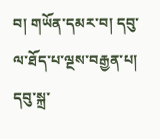བ། གཡོན་དམར་བ། དབུ་ལ་ཐོད་པ་ལྔས་བརྒྱན་པ། དབུ་སྐྲ་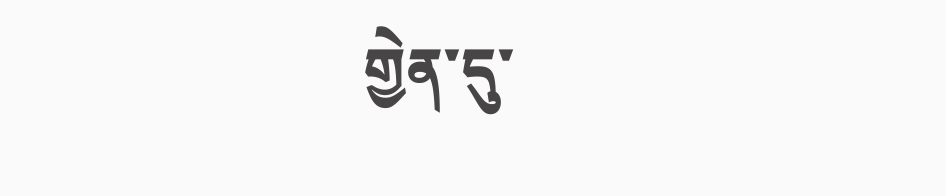གྱེན་དུ་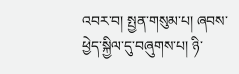འབར་བ། སྤྱན་གསུམ་པ། ཞབས་ཕྱེད་སྐྱིལ་དུ་བཞུགས་པ། ཉི་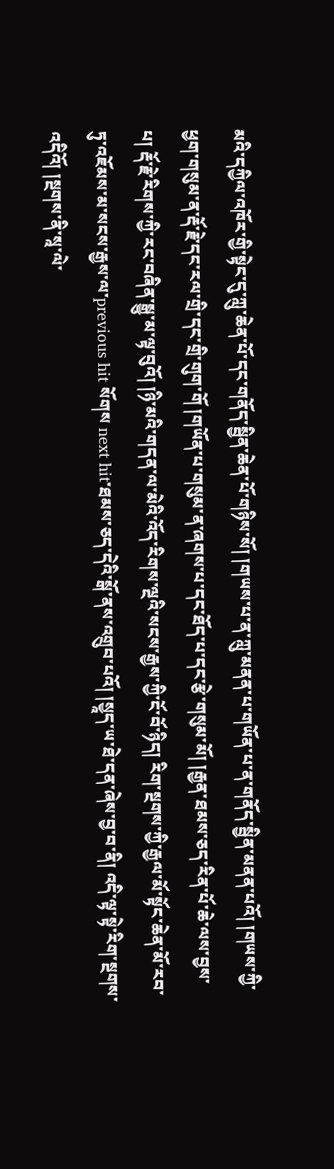མའི་དཀྱིལ་འཁོར་གྱི་སྟེང་དུ་ཀླུ་ཆེན་པོ་དང་གནོད་སྦྱིན་ཆེན་པོ་གཉིས་སོ། །གཡས་པ་ན་ཀླུ་མནན་པ་གཡོན་པ་ན་གནོད་སྦྱིན་མནན་པའོ། །གཡས་ཀྱི་ཕྱག་གསུམ་ན་རྡོ་རྗེ་དང་རལ་གྲི་དང་གྲི་གུག་གོ །གཡོན་པ་གསུམ་ན་ཞགས་པ་དང་ཐོད་པ་དང་རྩེ་གསུམ་མོ། །རྒྱན་ཐམས་ཅད་རིན་པོ་ཆེ་ལས་བྱས་པ། རྡོ་རྗེ་རིགས་ཀྱི་རང་བཞིན་སྒྱུ་མ་ལྟ་བུའོ། །ཉི་མའི་གདན་ལ་མེའི་འོད་རིགས་ལྔའི་སངས་རྒྱས་ཀྱི་ངོ་བོ་ཉིད། རིག་སྔགས་ཀྱི་རྒྱལ་མོ་སྟོང་ཆེན་མོ་རབ་ཏུ་འཇོམས་མ་སངས་རྒྱས་ལ་previous hit སོགས next hit་ཐམས་ཅད་དེའི་སྒོ་ནས་འགྲུབ་པའོ། །སྱཱད་ཡ་ཐེ་དན་ཞེས་བྱ་བ་ནི། འདི་ལྟ་སྟེ་རིག་སྔགས་འདིའོ། །སྔགས་ནི་སཱ་ལེ་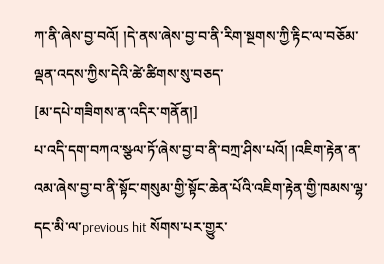ཀ་ནི་ཞེས་བྱ་བའོ། །དེ་ནས་ཞེས་བྱ་བ་ནི་རིག་སྔགས་ཀྱི་རྟིང་ལ་བཅོམ་ལྡན་འདས་ཀྱིས་དེའི་ཚེ་ཚིགས་སུ་བཅད་
[མ་དཔེ་གཟིགས་ན་འདིར་གནོན།]
པ་འདི་དག་བཀའ་སྩལ་ཏོ་ཞེས་བྱ་བ་ནི་བཀྲ་ཤིས་པའོ། །འཇིག་རྟེན་ན་འམ་ཞེས་བྱ་བ་ནི་སྟོང་གསུམ་གྱི་སྟོང་ཆེན་པོའི་འཇིག་རྟེན་གྱི་ཁམས་ལྷ་དང་མི་ལ་previous hit སོགས་པར་གྱུར་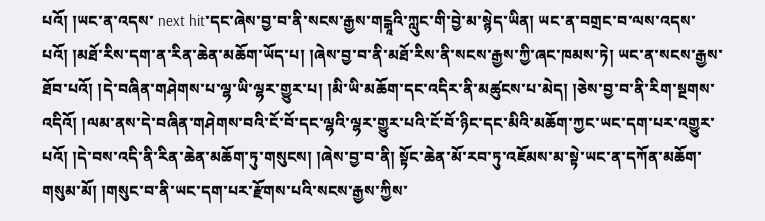པའོ། །ཡང་ན་འདས་ next hit་དང་ཞེས་བྱ་བ་ནི་སངས་རྒྱས་གངྒཱའི་ཀླུང་གི་བྱེ་མ་སྙེད་ཡིན། ཡང་ན་བགྲང་བ་ལས་འདས་པའོ། །མཐོ་རིས་དག་ན་རིན་ཆེན་མཆོག་ཡོད་པ། །ཞེས་བྱ་བ་ནི་མཐོ་རིས་ནི་སངས་རྒྱས་ཀྱི་ཞང་ཁམས་ཏེ། ཡང་ན་སངས་རྒྱས་ཐོབ་པའོ། །དེ་བཞིན་གཤེགས་པ་ལྷ་ཡི་ལྷར་གྱུར་པ། །མི་ཡི་མཆོག་དང་འདིར་ནི་མཚུངས་པ་མེད། །ཅེས་བྱ་བ་ནི་རིག་སྔགས་འདིའོ། །ལམ་ནས་དེ་བཞིན་གཤེགས་བའི་ངོ་བོ་དང་ལྷའི་ལྷར་གྱུར་པའི་ངོ་བོ་ཉིང་དང་མིའི་མཆོག་ཀྱང་ཡང་དག་པར་འགྱུར་པའོ། །དེ་བས་འདི་ནི་རིན་ཆེན་མཆོག་ཏུ་གསུངས། །ཞེས་བྱ་བ་ནི། སྟོང་ཆེན་མོ་རབ་ཏུ་འཇོམས་མ་སྟེ་ཡང་ན་དཀོན་མཆོག་གསུམ་མོ། །གསུང་བ་ནི་ཡང་དག་པར་རྫོགས་པའི་སངས་རྒྱས་ཀྱིས་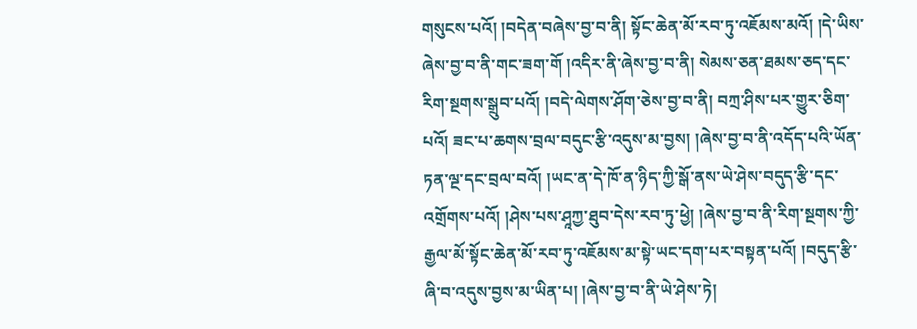གསུངས་པའོ། །བདེན་བཞེས་བྱ་བ་ནི། སྟོང་ཆེན་མོ་རབ་ཏུ་འཇོམས་མའོ། །དེ་ཡིས་ཞེས་བྱ་བ་ནི་གང་ཟག་གོ །འདིར་ནི་ཞེས་བྱ་བ་ནི། སེམས་ཅན་ཐམས་ཅད་དང་རིག་སྔགས་སྒྲུབ་པའོ། །བདེ་ལེགས་ཤོག་ཅེས་བྱ་བ་ནི། བཀྲ་ཤིས་པར་གྱུར་ཅིག་པའོ། ཟང་པ་ཆགས་བྲལ་བདུང་རྩི་འདུས་མ་བྱས། །ཞེས་བྱ་བ་ནི་འདོད་པའི་ཡོན་ཏན་ལྔ་དང་བྲལ་བའོ། །ཡང་ན་དེ་ཁོ་ན་ཉིད་ཀྱི་སྒོ་ནས་ཡེ་ཤེས་བདུད་རྩི་དང་འགྲོགས་པའོ། །ཤེས་པས་ཤཱཀྱ་ཐུབ་དེས་རབ་ཏུ་ཕྱེ། །ཞེས་བྱ་བ་ནི་རིག་སྔགས་ཀྱི་རྒྱལ་མོ་སྟོང་ཆེན་མོ་རབ་ཏུ་འཇོམས་མ་སྟེ་ཡང་དག་པར་བསྟན་པའོ། །བདུད་རྩི་ཞི་བ་འདུས་བྱས་མ་ཡིན་པ། །ཞེས་བྱ་བ་ནི་ཡེ་ཤེས་ཏེ།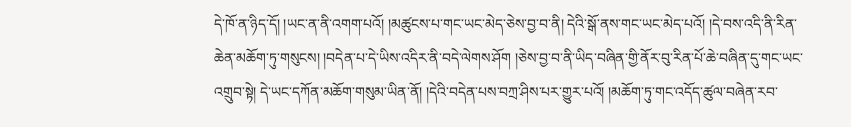དེ་ཁོ་ན་ཉིད་དོ། །ཡང་ན་ནི་འགག་པའོ། །མཚུངས་པ་གང་ཡང་མེད་ཅེས་བྱ་བ་ནི། དེའི་སྒོ་ནས་གང་ཡང་མེད་པའོ། །དེ་བས་འདི་ནི་རིན་ཆེན་མཆོག་ཏུ་གསུངས། །བདེན་པ་དེ་ཡིས་འདིར་ནི་བདེ་ལེགས་ཤོག །ཅེས་བྱ་བ་ནི་ཡིད་བཞིན་གྱི་ནོར་བུ་རིན་པོ་ཆེ་བཞིན་དུ་གང་ཡང་འགྲུབ་སྟེ། དེ་ཡང་དཀོན་མཆོག་གསུམ་ཡིན་ནོ། །དེའི་བདེན་པས་བཀྲ་ཤིས་པར་གྱུར་པའོ། །མཆོག་ཏུ་གང་འདོད་ཚུལ་བཞེན་རབ་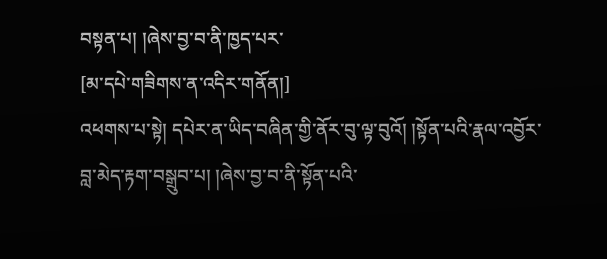བསྟན་པ། །ཞེས་བྱ་བ་ནི་ཁྱད་པར་
[མ་དཔེ་གཟིགས་ན་འདིར་གནོན།]
འཕགས་པ་སྟེ། དཔེར་ན་ཡིད་བཞིན་གྱི་ནོར་བུ་ལྟ་བུའོ། །སྟོན་པའི་རྣལ་འབྱོར་བླ་མེད་རྟག་བསྒྲུབ་པ། །ཞེས་བྱ་བ་ནི་སྟོན་པའི་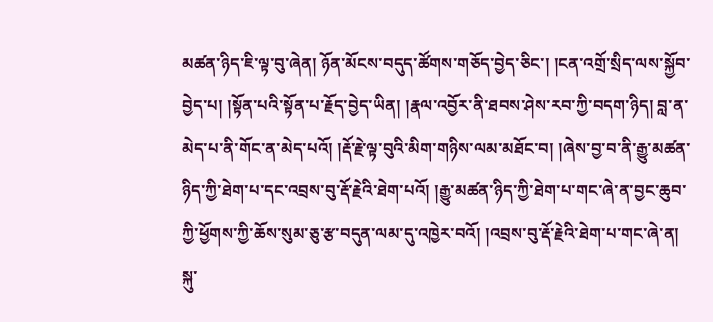མཚན་ཉིད་ཇི་ལྟ་བུ་ཞེན། ཉོན་མོངས་བདུད་ཚོགས་གཅོད་བྱེད་ཅིང་། །ངན་འགྲོ་སྲིད་ལས་སྐྱོབ་བྱེད་པ། །སྟོན་པའི་སྟོན་པ་རྗོད་བྱེད་ཡིན། །རྣལ་འབྱོར་ནི་ཐབས་ཤེས་རབ་ཀྱི་བདག་ཉིད། བླ་ན་མེད་པ་ནི་གོང་ན་མེད་པའོ། །རྡོ་རྗེ་ལྟ་བུའི་མིག་གཉིས་ལམ་མཐོང་བ། །ཞེས་བྱ་བ་ནི་རྒྱུ་མཚན་ཉིད་ཀྱི་ཐེག་པ་དང་འབྲས་བུ་རྡོ་རྗེའི་ཐེག་པའོ། །རྒྱུ་མཚན་ཉིད་ཀྱི་ཐེག་པ་གང་ཞེ་ན་བྱང་ཆུབ་ཀྱི་ཕྱོགས་ཀྱི་ཆོས་སུམ་ཅུ་རྩ་བདུན་ལམ་དུ་འཁྱེར་བའོ། །འབྲས་བུ་རྡོ་རྗེའི་ཐེག་པ་གང་ཞེ་ན། སྐུ་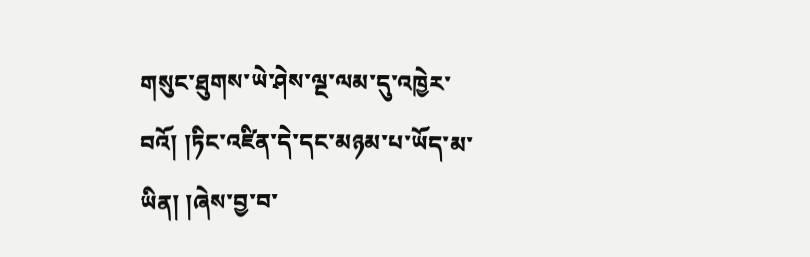གསུང་ཐུགས་ཡེ་ཤེས་ལྔ་ལམ་དུ་འཁྱེར་བའོ། །ཏིང་འཛིན་དེ་དང་མཉམ་པ་ཡོད་མ་ཡིན། །ཞེས་བྱ་བ་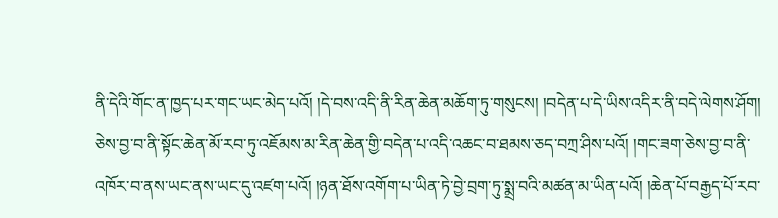ནི་དེའི་གོང་ན་ཁྱད་པར་གང་ཡང་མེད་པའོ། །དེ་བས་འདི་ནི་རིན་ཆེན་མཆོག་ཏུ་གསུངས། །བདེན་པ་དེ་ཡིས་འདིར་ནི་བདེ་ལེགས་ཤོག། ཅེས་བྱ་བ་ནི་སྟོང་ཆེན་མོ་རབ་ཏུ་འཇོམས་མ་རིན་ཆེན་གྱི་བདེན་པ་འདི་འཆང་བ་ཐམས་ཅད་བཀྲ་ཤིས་པའོ། །གང་ཟག་ཅེས་བྱ་བ་ནི་འཁོར་བ་ནས་ཡང་ནས་ཡང་དུ་འཛག་པའོ། །ཉན་ཐོས་འགོག་པ་ཡིན་ཏེ་བྱེ་བྲག་ཏུ་སྨྲ་བའི་མཚན་མ་ཡིན་པའོ། །ཆེན་པོ་བརྒྱད་པོ་རབ་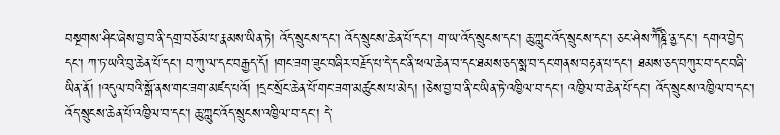བསྔགས་ཤིང་ཞེས་བྱ་བ་ནི་དགྲ་བཅོམ་པ་རྣམས་ཡིན་ཏེ། འོད་སྲུངས་དང་། འོད་སྲུངས་ཆེན་པོ་དང་། ག་ཡ་འོད་སྲུངས་དང་། ཆུ་ཀླུང་འོད་སྲུངས་དང་། ཅང་ཤེས་ཀཽཎྜི་ནྱ་དང་། དགའ་བྱེད་དང་། ཀ་ཏ་ཡའི་བུ་ཆེན་པོ་དང་། བ་ཀུ་ལ་དང་བརྒྱད་དོ། །གང་ཟག་ཟུང་བཞིར་བརྗོད་པ་དེ་དང་ནི་ཕལ་ཆེན་བ་དང་ཐམས་ཅད་སྨ་བ་དང་གནས་བརྟན་པ་དང་། ཐམས་ཅད་བཀུར་བ་དང་བཞི་ཡིན་ནོ། །འདུལ་བའི་སྒོ་ནས་གང་ཟག་མཛད་པའོ། །དྲང་སྲོང་ཆེན་པོ་གང་ཟག་མཚུངས་པ་མེད། །ཅེས་བྱ་བ་ནི་ང་ཡིན་ཏེ་འཁྱིལ་བ་དང་། འཁྱིལ་བ་ཆེན་པོ་དང་། འོད་སྲུངས་འཁྱིལ་བ་དང་། འོད་སྲུངས་ཆེན་པོ་འཁྱིལ་བ་དང་། ཆུ་ཀླུང་འོད་སྲུངས་འཁྱིལ་བ་དང་། དེ་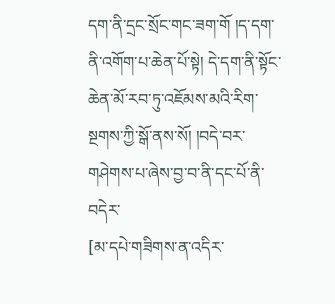དག་ནི་དྲང་སྲོང་གང་ཟག་གོ །ད་དག་ནི་འགོག་པ་ཆེན་པོ་སྟེ། དེ་དག་ནི་སྟོང་ཆེན་མོ་རབ་ཏུ་འཇོམས་མའི་རིག་སྔགས་ཀྱི་སྒོ་ནས་སོ། །བདེ་བར་གཤེགས་པ་ཞེས་བྱ་བ་ནི་དང་པོ་ནི་བདེར་
[མ་དཔེ་གཟིགས་ན་འདིར་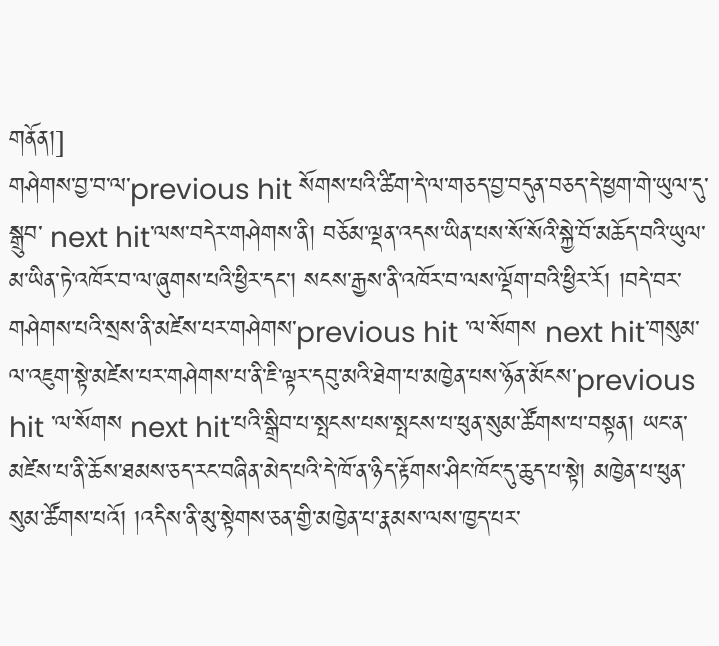གནོན།]
གཤེགས་བྱ་བ་ལ་previous hit སོགས་པའི་ཚིག་དེ་ལ་གཅད་བྱ་བདུན་བཅད་དེ་ཕྱག་གེ་ཡུལ་དུ་སྒྲུབ་ next hit་ལས་བདེར་གཤེགས་ནི། བཅོམ་ལྡན་འདས་ཡིན་པས་སོ་སོའི་སྐྱེ་བོ་མཆོད་བའི་ཡུལ་མ་ཡིན་ཏེ་འཁོར་བ་ལ་ཞུགས་པའི་ཕྱིར་དང་། སངས་རྒྱས་ནི་འཁོར་བ་ལས་ལྡོག་བའི་ཕྱིར་རོ། །བདེ་བར་གཤེགས་པའི་སྲས་ནི་མཛེས་པར་གཤེགས་previous hit ་ལ་སོགས next hit་གསུམ་ལ་འཇུག་སྟེ་མཛེས་པར་གཤེགས་པ་ནི་ཇི་ལྟར་དབུ་མའི་ཐེག་པ་མཁྱེན་པས་ཉོན་མོངས་previous hit ་ལ་སོགས next hit་པའི་སྒྲིབ་པ་སྤངས་པས་སྤངས་པ་ཕུན་སུམ་ཚོགས་པ་བསྟན། ཡང་ན་མཛེས་པ་ནི་ཆོས་ཐམས་ཅད་རང་བཞིན་མེད་པའི་དེ་ཁོ་ན་ཉིད་རྟོགས་ཤིང་ཁོང་དུ་ཆུད་པ་སྟེ། མཁྱེན་པ་ཕུན་སུམ་ཚོགས་པའོ། །འདིས་ནི་མུ་སྟེགས་ཅན་གྱི་མཁྱེན་པ་རྣམས་ལས་ཁྱད་པར་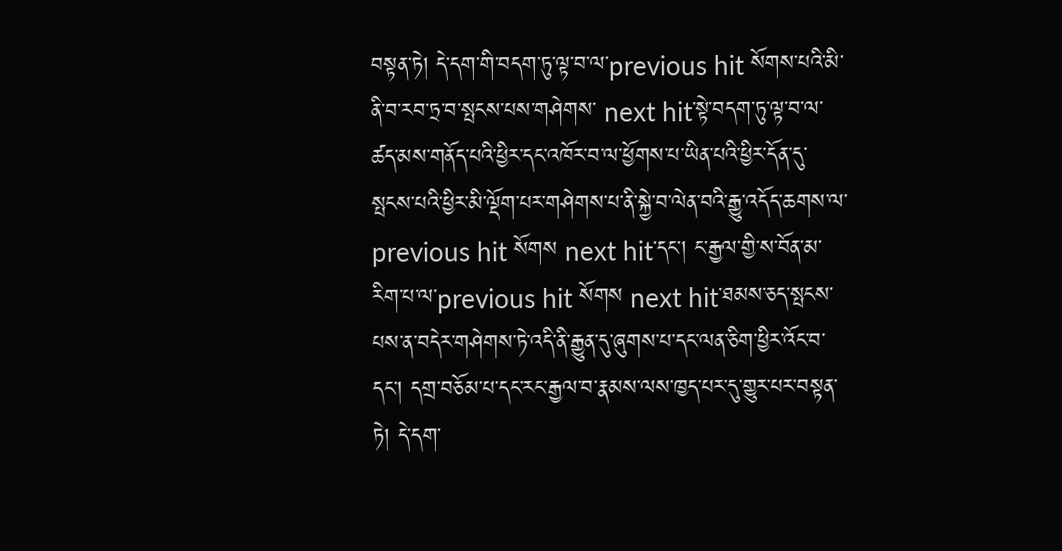བསྟན་ཏེ། དེ་དག་གི་བདག་ཏུ་ལྟ་བ་ལ་previous hit སོགས་པའི་མི་ནི་བ་རབ་ཏྲ་བ་སྤངས་པས་གཤེགས་ next hit་སྟེ་བདག་ཏུ་ལྟ་བ་ལ་ཚད་མས་གནོད་པའི་ཕྱིར་དང་འཁོར་བ་ལ་ཕྱོགས་པ་ཡིན་པའི་ཕྱིར་དོན་དུ་སྤངས་པའི་ཕྱིར་མི་ལྡོག་པར་གཤེགས་པ་ནི་སྐྱེ་བ་ལེན་བའི་རྒྱུ་འདོད་ཆགས་ལ་previous hit སོགས next hit་དང་། ང་རྒྱལ་གྱི་ས་བོན་མ་རིག་པ་ལ་previous hit སོགས next hit་ཐམས་ཅད་སྤངས་པས་ན་བདེར་གཤེགས་ཏེ་འདི་ནི་རྒྱུན་དུ་ཞུགས་པ་དང་ལན་ཅིག་ཕྱིར་འོང་བ་དང་། དགྲ་བཅོམ་པ་དང་རང་རྒྱལ་བ་རྣམས་ལས་ཁྱད་པར་དུ་གྱུར་པར་བསྟན་ཏེ། དེ་དག་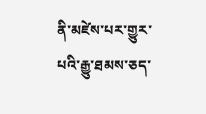ནི་མཛེས་པར་གྱུར་པའི་རྒྱུ་ཐམས་ཅད་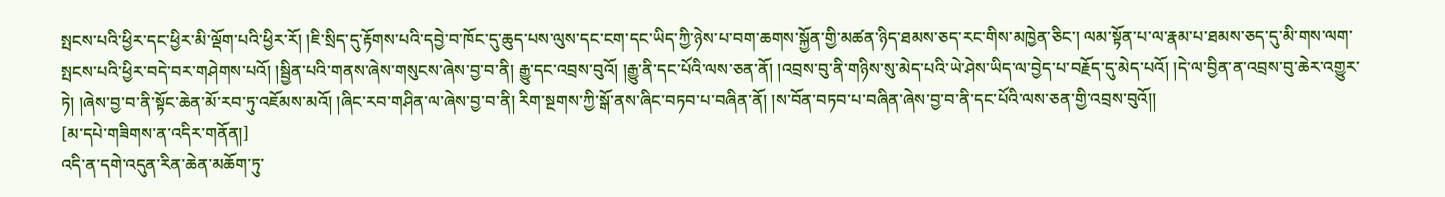སྤངས་པའི་ཕྱིར་དང་ཕྱིར་མི་ལྡོག་པའི་ཕྱིར་རོ། །ཇི་སྲིད་དུ་རྟོགས་པའི་དབྱེ་བ་ཁོང་དུ་ཆུད་པས་ལུས་དང་ངག་དང་ཡིད་ཀྱི་ཉེས་པ་བག་ཆགས་སྐྱོན་གྱི་མཚན་ཉིད་ཐམས་ཅད་རང་གིས་མཁྱེན་ཅིང་། ལམ་སྟོན་པ་ལ་རྣམ་པ་ཐམས་ཅད་དུ་མི་གས་ལག་སྤངས་པའི་ཕྱིར་བདེ་བར་གཤེགས་པའོ། །སྦྱིན་པའི་གནས་ཞེས་གསུངས་ཞེས་བྱ་བ་ནི། རྒྱུ་དང་འབྲས་བུའོ། །རྒྱུ་ནི་དང་པོའི་ལས་ཅན་ནོ། །འབྲས་བུ་ནི་གཉིས་སུ་མེད་པའི་ཡེ་ཤེས་ཡིད་ལ་བྱེད་པ་བརྗོད་དུ་མེད་པའོ། །དེ་ལ་བྱིན་ན་འབྲས་བུ་ཆེར་འགྱུར་ཏེ། །ཞེས་བྱ་བ་ནི་སྟོང་ཆེན་མོ་རབ་ཏུ་འཇོམས་མའོ། །ཞིང་རབ་གཤིན་ལ་ཞེས་བྱ་བ་ནི། རིག་སྔགས་ཀྱི་སྒོ་ནས་ཞིང་བཏབ་པ་བཞིན་ནོ། །ས་བོན་བཏབ་པ་བཞིན་ཞེས་བྱ་བ་ནི་དང་པོའི་ལས་ཅན་གྱི་འབྲས་བུའོ།།
[མ་དཔེ་གཟིགས་ན་འདིར་གནོན།]
འདི་ན་དགེ་འདུན་རིན་ཆེན་མཆོག་ཏུ་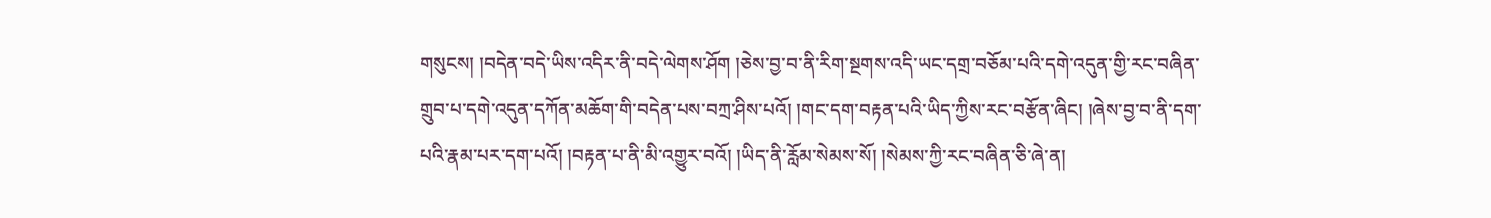གསུངས། །བདེན་བདེ་ཡིས་འདིར་ནི་བདེ་ལེགས་ཤོག །ཅེས་བྱ་བ་ནི་རིག་སྔགས་འདི་ཡང་དགྲ་བཅོམ་པའི་དགེ་འདུན་གྱི་རང་བཞིན་གྲུབ་པ་དགེ་འདུན་དཀོན་མཆོག་གི་བདེན་པས་བཀྲ་ཤིས་པའོ། །གང་དག་བརྟན་པའི་ཡིད་ཀྱིས་རང་བརྩོན་ཞིང། །ཞེས་བྱ་བ་ནི་དག་པའི་རྣམ་པར་དག་པའོ། །བརྟན་པ་ནི་མི་འགྱུར་བའོ། །ཡིད་ནི་རློམ་སེམས་སོ། །སེམས་ཀྱི་རང་བཞིན་ཅི་ཞེ་ན།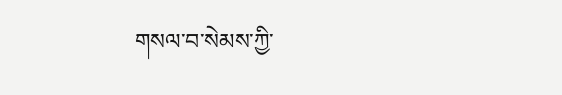གསལ་བ་སེམས་ཀྱི་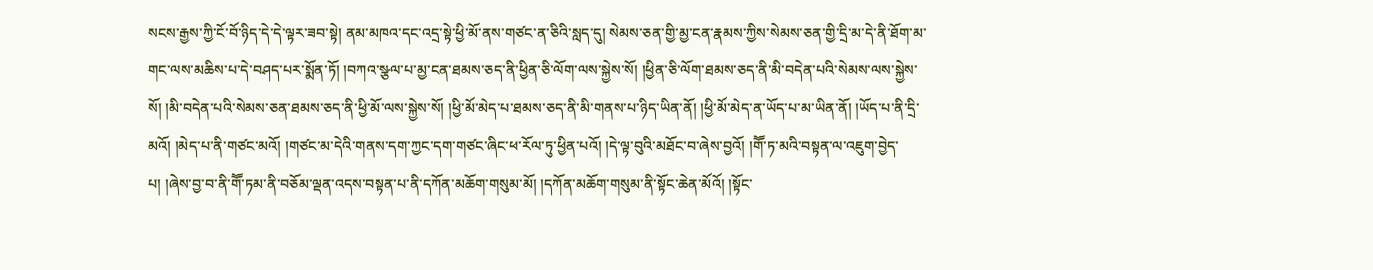སངས་རྒྱས་ཀྱི་ངོ་བོ་ཉིད་དེ་དེ་ལྟར་ཟབ་སྟེ། ནམ་མཁའ་དང་འདྲ་སྟེ་ཕྱི་མོ་ནས་གཙང་ན་ཅིའི་སླད་དུ། སེམས་ཅན་གྱི་མྱ་ངན་རྣམས་ཀྱིས་སེམས་ཅན་གྱི་དྲི་མ་དེ་ནི་ཐོག་མ་གང་ལས་མཆིས་པ་དེ་བཤད་པར་སྨོན་ཏོ། །བཀའ་སྩལ་པ་མྱ་ངན་ཐམས་ཅད་ནི་ཕྱིན་ཅི་ལོག་ལས་སྐྱེས་སོ། །ཕྱིན་ཅི་ལོག་ཐམས་ཅད་ནི་མི་བདེན་པའི་སེམས་ལས་སྐྱེས་སོ། །མི་བདེན་པའི་སེམས་ཅན་ཐམས་ཅད་ནི་ཕྱི་མོ་ལས་སྐྱེས་སོ། །ཕྱི་མོ་མེད་པ་ཐམས་ཅད་ནི་མི་གནས་པ་ཉིད་ཡིན་ནོ། །ཕྱི་མོ་མེད་ན་ཡོད་པ་མ་ཡིན་ནོ། །ཡོད་པ་ནི་དྲི་མའོ། །མེད་པ་ནི་གཙང་མའོ། །གཙང་མ་དེའི་གནས་དག་ཀྱང་དག་གཙང་ཞིང་ཕ་རོལ་ཏུ་ཕྱིན་པའོ། །དེ་ལྟ་བུའི་མཐོང་བ་ཞེས་བྱའོ། །གཽ་ཏ་མའི་བསྟན་ལ་འཇུག་བྱེད་པ། །ཞེས་བྱ་བ་ནི་གཽ་ཏམ་ནི་བཅོམ་ལྡན་འདས་བསྟན་པ་ནི་དཀོན་མཆོག་གསུམ་མོ། །དཀོན་མཆོག་གསུམ་ནི་སྟོང་ཆེན་མོའོ། །སྟོང་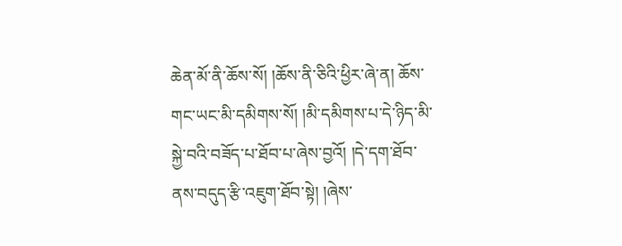ཆེན་མོ་ནི་ཆོས་སོ། །ཆོས་ནི་ཅིའི་ཕྱིར་ཞེ་ན། ཆོས་གང་ཡང་མི་དམིགས་སོ། །མི་དམིགས་པ་དེ་ཉིད་མི་སྐྱེ་བའི་བཟོད་པ་ཐོབ་པ་ཞེས་བྱའོ། །དེ་དག་ཐོབ་ནས་བདུད་རྩི་འཇུག་ཐོབ་སྟེ། །ཞེས་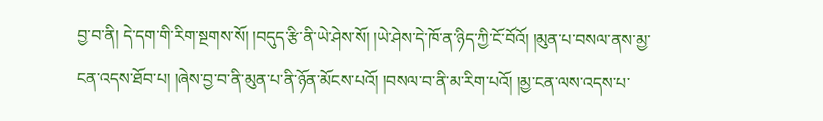བྱ་བ་ནི། དེ་དག་གི་རིག་སྔགས་སོ། །བདུད་རྩི་ནི་ཡེ་ཤེས་སོ། །ཡེ་ཤེས་དེ་ཁོ་ན་ཉིད་ཀྱི་ངོ་བོའོ། །མུན་པ་བསལ་ནས་མྱ་ངན་འདས་ཐོབ་པ། །ཞེས་བྱ་བ་ནི་མུན་པ་ནི་ཉོན་མོངས་པའོ། །བསལ་བ་ནི་མ་རིག་པའོ། །མྱ་ངན་ལས་འདས་པ་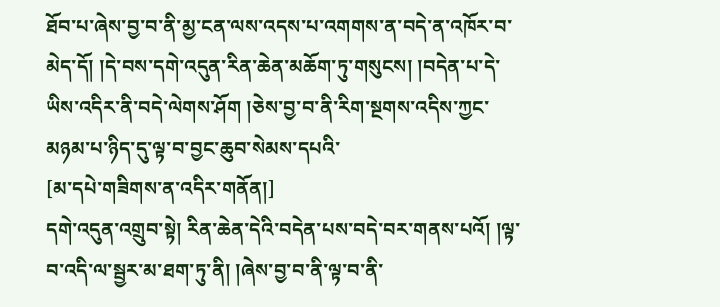ཐོབ་པ་ཞེས་བྱ་བ་ནི་མྱ་ངན་ལས་འདས་པ་འགགས་ན་བདེ་ན་འཁོར་བ་མེད་དོ། །དེ་བས་དགེ་འདུན་རིན་ཆེན་མཆོག་ཏུ་གསུངས། །བདེན་པ་དེ་ཡིས་འདིར་ནི་བདེ་ལེགས་ཤོག །ཅེས་བྱ་བ་ནི་རིག་སྔགས་འདིས་ཀྱང་མཉམ་པ་ཉིད་དུ་ལྟ་བ་བྱང་ཆུབ་སེམས་དཔའི་
[མ་དཔེ་གཟིགས་ན་འདིར་གནོན།]
དགེ་འདུན་འགྲུབ་སྟེ། རིན་ཆེན་དེའི་བདེན་པས་བདེ་བར་གནས་པའོ། །ལྟ་བ་འདི་ལ་སྦྱར་མ་ཐག་ཏུ་ནི། །ཞེས་བྱ་བ་ནི་ལྟ་བ་ནི་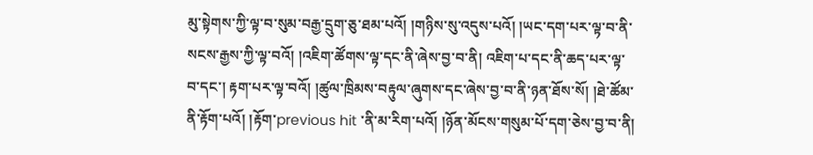མུ་སྟེགས་ཀྱི་ལྟ་བ་སུམ་བརྒྱ་དྲུག་ཅུ་ཐམ་པའོ། །གཉིས་སུ་འདུས་པའོ། །ཡང་དག་པར་ལྟ་བ་ནི་སངས་རྒྱས་ཀྱི་ལྟ་བའོ། །འཇིག་ཚོགས་ལྟ་དང་ནི་ཞེས་བྱ་བ་ནི། འཇིག་པ་དང་ནི་ཆད་པར་ལྟ་བ་དང་། རྟག་པར་ལྟ་བའོ། །ཚུལ་ཁྲིམས་བརྟུལ་ཞུགས་དང་ཞེས་བྱ་བ་ནི་ཉན་ཐོས་སོ། །ཐེ་ཚོམ་ནི་རྟོག་པའོ། །རྟོག་previous hit ་ནི་མ་རིག་པའོ། །ཉོན་མོངས་གསུམ་པོ་དག་ཅེས་བྱ་བ་ནི།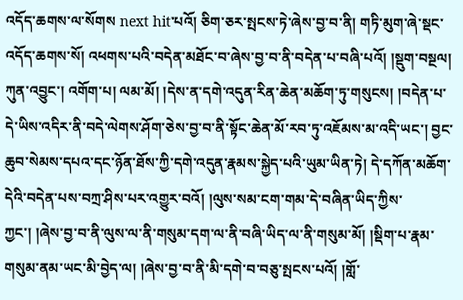འདོད་ཆགས་ལ་སོགས next hit་པའོ། ཅིག་ཅར་སྤངས་ཏེ་ཞེས་བྱ་བ་ནི། གཏི་མུག་ཞེ་སྡང་འདོད་ཆགས་སོ། འཕགས་པའི་བདེན་མཐོང་བ་ཞེས་བྱ་བ་ནི་བདེན་པ་བཞི་པའོ། །སྡུག་བསྔལ། ཀུན་འབྱུང་། འགོག་པ། ལམ་མོ། །དེས་ན་དགེ་འདུན་རིན་ཆེན་མཆོག་ཏུ་གསུངས། །བདེན་པ་དེ་ཡིས་འདིར་ནི་བདེ་ལེགས་ཤོག་ཅེས་བྱ་བ་ནི་སྟོང་ཆེན་མོ་རབ་ཏུ་འཇོམས་མ་འདི་ཡང་། བྱང་ཆུབ་སེམས་དཔའ་དང་ཉོན་ཐོས་ཀྱི་དགེ་འདུན་རྣམས་སྐྱེད་པའི་ཡུམ་ཡིན་ཏེ། དེ་དཀོན་མཆོག་དེའི་བདེན་པས་བཀྲ་ཤིས་པར་འགྱུར་བའོ། །ལུས་སམ་ངག་གམ་དེ་བཞིན་ཡིད་ཀྱིས་ཀྱང་། །ཞེས་བྱ་བ་ནི་ལུས་ལ་ནི་གསུམ་དག་ལ་ནི་བཞི་ཡིད་ལ་ནི་གསུམ་མོ། །སྡིག་པ་རྣམ་གསུམ་ནམ་ཡང་མི་བྱེད་ལ། །ཞེས་བྱ་བ་ནི་མི་དགེ་བ་བཅུ་སྤངས་པའོ། །གློ་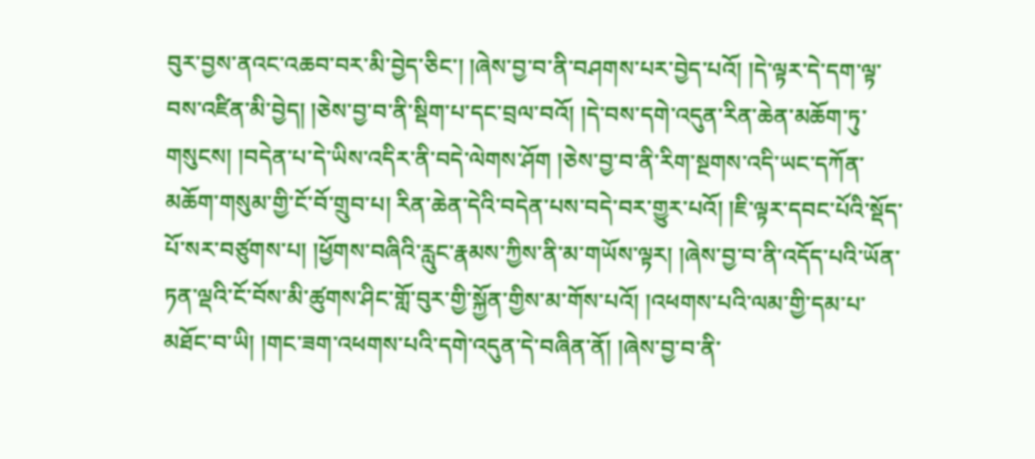བུར་བྱས་ནའང་འཆབ་བར་མི་བྱེད་ཅིང་། །ཞེས་བྱ་བ་ནི་བཤགས་པར་བྱེད་པའོ། །དེ་ལྟར་དེ་དག་ལྟ་བས་འཛིན་མི་བྱེད། །ཅེས་བྱ་བ་ནི་སྡིག་པ་དང་བྲལ་བའོ། །དེ་བས་དགེ་འདུན་རིན་ཆེན་མཆོག་ཏུ་གསུངས། །བདེན་པ་དེ་ཡིས་འདིར་ནི་བདེ་ལེགས་ཤོག །ཅེས་བྱ་བ་ནི་རིག་སྔགས་འདི་ཡང་དཀོན་མཆོག་གསུམ་གྱི་ངོ་བོ་གྲུབ་པ། རིན་ཆེན་དེའི་བདེན་པས་བདེ་བར་གྱུར་པའོ། །ཇི་ལྟར་དབང་པོའི་སྡོད་པོ་སར་བཙུགས་པ། །ཕྱོགས་བཞིའི་རླུང་རྣམས་ཀྱིས་ནི་མ་གཡོས་ལྟར། །ཞེས་བྱ་བ་ནི་འདོད་པའི་ཡོན་ཏན་ལྡའི་ངོ་བོས་མི་ཚུགས་ཤིང་གློ་བུར་གྱི་སྐྱོན་གྱིས་མ་གོས་པའོ། །འཕགས་པའི་ལམ་གྱི་དམ་པ་མཐོང་བ་ཡི། །གང་ཟག་འཕགས་པའི་དགེ་འདུན་དེ་བཞིན་ནོ། །ཞེས་བྱ་བ་ནི་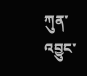ཀུན་འབྱུང་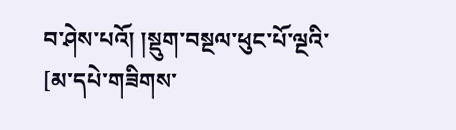བ་ཤེས་པའོ། །སྡུག་བསྔལ་ཕུང་པོ་ལྔའི་
[མ་དཔེ་གཟིགས་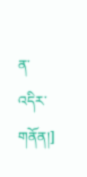ན་འདིར་གནོན།]